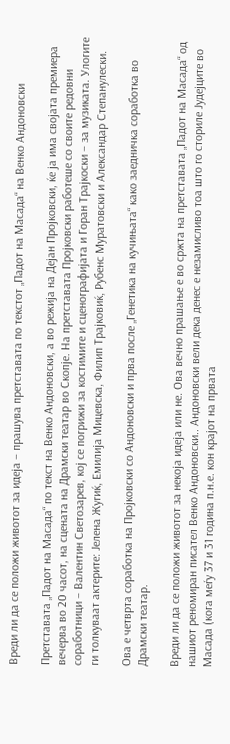Вреди ли да се положи животот за идеја – прашува претставата по текстот „Падот на Масада“ на Венко Андоновски

Претставата „Падот на Масада“ по текст на Венко Андоновски, а во режија на Дејан Пројковски, ќе ја има својата премиера вечерва во 20 часот, на сцената на Драмски театар во Скопје. На претставата Пројковски работеше со своите редовни соработници – Валентин Светозарев, кој се погрижи за костимите и сценографијата и Горан Трајкоски – за музиката. Улогите ги толкуваат актерите: Јелена Жугиќ, Емилија Мицевска, Филип Трајковиќ, Рубенс Муратовски и Александар Степанулески.

Ова е четврта соработка на Пројковски со Андоновски и прва после „Генетика на кучињата“ како заедничка соработка во Драмски театар.

Вреди ли да се положи животот за некоја идеја или не. Ова вечно прашање е во сржта на претставата „Падот на Масада“ од нашиот реномиран писател Венко Андоновски.. Андоновски вели дека денес е незамисливо тоа што го сториле Јудејците во Масада (кога меѓу 37 и 31 година п.н.е. кон крајот на првата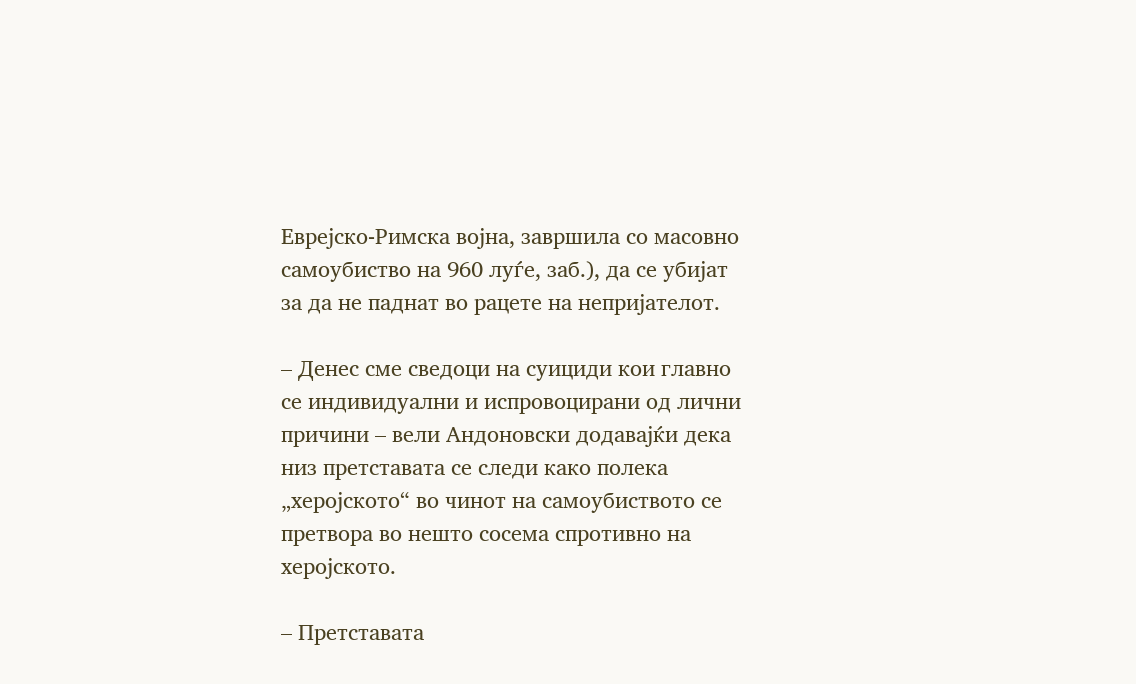Еврејско-Римска војна, завршила со масовно самоубиство на 960 луѓе, заб.), да се убијат за да не паднат во рацете на непријателот.

– Денес сме сведоци на суициди кои главно се индивидуални и испровоцирани од лични причини – вели Андоновски додавајќи дека низ претставата се следи како полека „херојското“ во чинот на самоубиството се претвора во нешто сосема спротивно на херојското.

– Претставата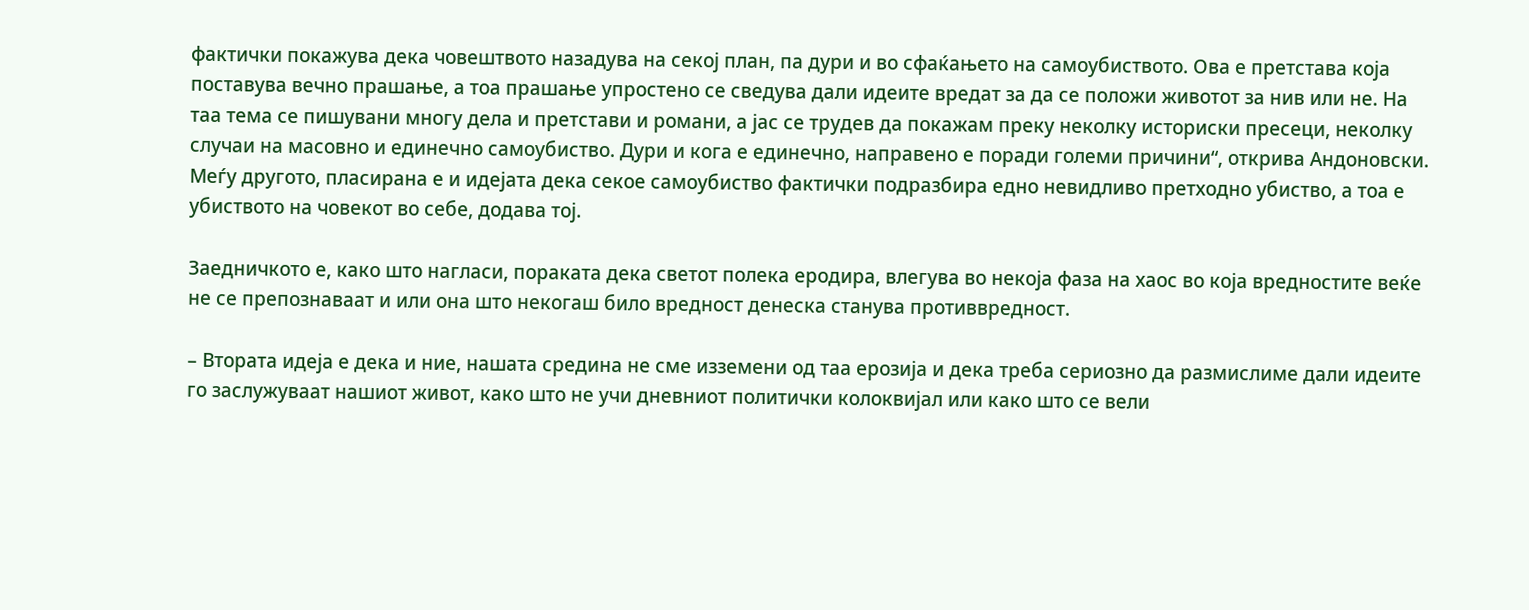фактички покажува дека човештвото назадува на секој план, па дури и во сфаќањето на самоубиството. Ова е претстава која поставува вечно прашање, а тоа прашање упростено се сведува дали идеите вредат за да се положи животот за нив или не. На таа тема се пишувани многу дела и претстави и романи, а јас се трудев да покажам преку неколку историски пресеци, неколку случаи на масовно и единечно самоубиство. Дури и кога е единечно, направено е поради големи причини“, открива Андоновски.
Меѓу другото, пласирана е и идејата дека секое самоубиство фактички подразбира едно невидливо претходно убиство, а тоа е убиството на човекот во себе, додава тој.

Заедничкото е, како што нагласи, пораката дека светот полека еродира, влегува во некоја фаза на хаос во која вредностите веќе не се препознаваат и или она што некогаш било вредност денеска станува противвредност.

– Втората идеја е дека и ние, нашата средина не сме изземени од таа ерозија и дека треба сериозно да размислиме дали идеите го заслужуваат нашиот живот, како што не учи дневниот политички колоквијал или како што се вели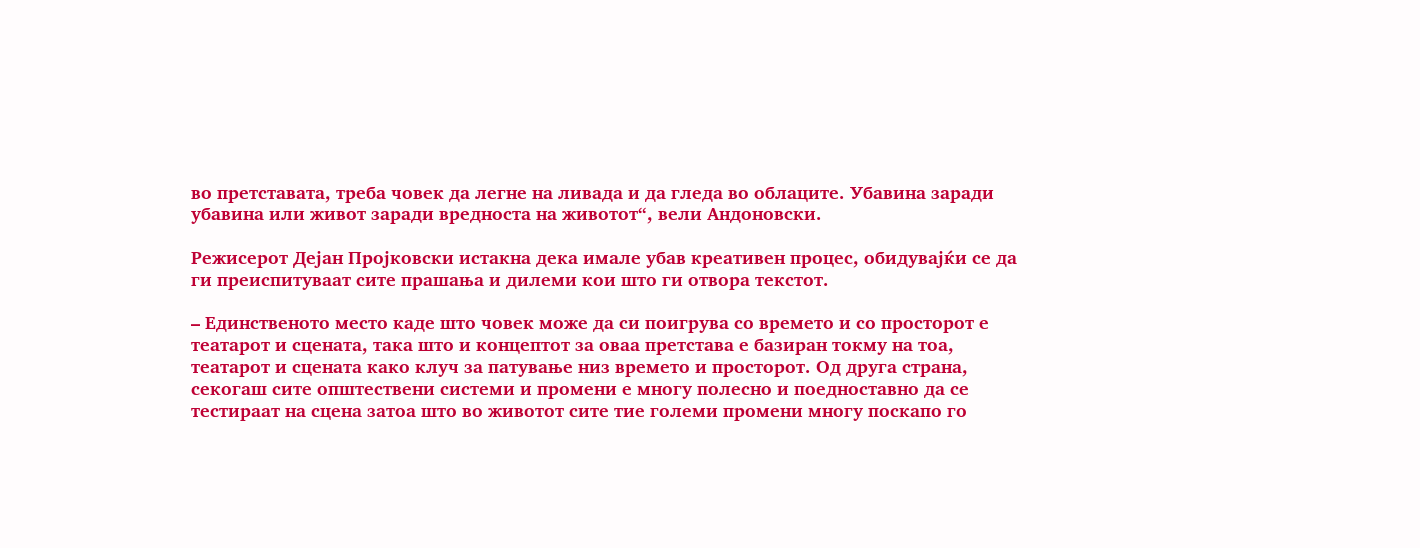во претставата, треба човек да легне на ливада и да гледа во облаците. Убавина заради убавина или живот заради вредноста на животот“, вели Андоновски.

Режисерот Дејан Пројковски истакна дека имале убав креативен процес, обидувајќи се да ги преиспитуваат сите прашања и дилеми кои што ги отвора текстот.

– Единственото место каде што човек може да си поигрува со времето и со просторот е театарот и сцената, така што и концептот за оваа претстава е базиран токму на тоа, театарот и сцената како клуч за патување низ времето и просторот. Од друга страна, секогаш сите општествени системи и промени е многу полесно и поедноставно да се тестираат на сцена затоа што во животот сите тие големи промени многу поскапо го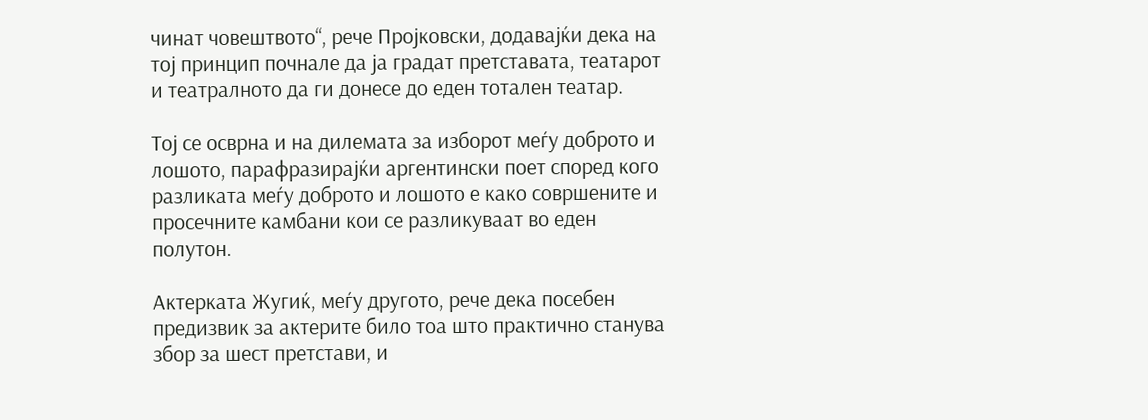чинат човештвото“, рече Пројковски, додавајќи дека на тој принцип почнале да ја градат претставата, театарот и театралното да ги донесе до еден тотален театар.

Тој се осврна и на дилемата за изборот меѓу доброто и лошото, парафразирајќи аргентински поет според кого разликата меѓу доброто и лошото е како совршените и просечните камбани кои се разликуваат во еден полутон.

Актерката Жугиќ, меѓу другото, рече дека посебен предизвик за актерите било тоа што практично станува збор за шест претстави, и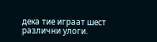дека тие играат шест различни улоги.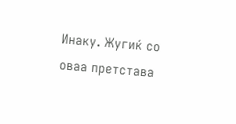Инаку. Жугиќ со оваа претстава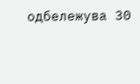одбележува 30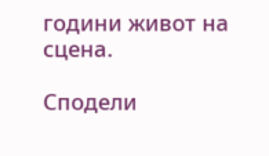години живот на сцена.

Сподели